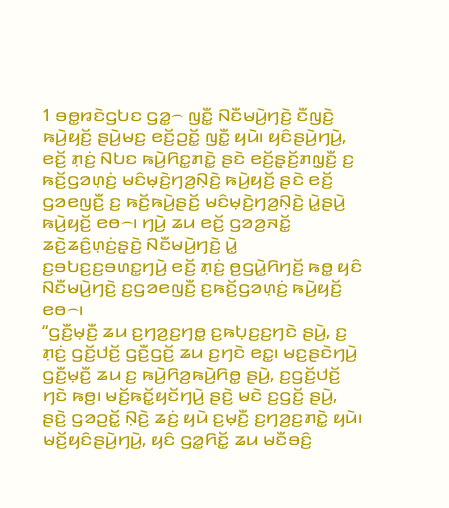1 ꤋꤥ꤭ꤙꤢꤧꤞꤝꤢ ꤞꤤ꤭꤮ ꤜꤢꤪ꤭ ꤡꤢꤪꤗꤣꤧ꤬ꤚꤢꤧ꤬ ꤢꤪꤜꤢꤧ꤬ ꤒꤣꤧ꤬ꤟꤢꤩ꤬ ꤔꤣꤧ꤬ꤗꤢ꤬ ꤕꤢꤩ꤬ꤑꤢꤩ꤭ ꤜꤢꤪ꤭ ꤟꤣꤧ꤯ ꤟꤢꤨꤔꤣꤧ꤬ꤚꤣꤧ꤬, ꤕꤢꤩ꤬ ꤊ꤫ꤢꤦ꤬ ꤡꤝꤢ ꤒꤣꤧ꤬ꤖꤢ꤭ꤊꤢꤧ꤭ ꤔꤢꤧ ꤕꤢꤩ꤬ꤔ꤫ꤢꤩ꤬ꤊꤜ꤫ꤢꤪ꤬ ꤢ꤬ ꤒꤢꤩ꤬ꤞꤤꤛ꤫ꤢꤦ꤬ ꤗꤢꤨꤗ꤫ꤢꤧ꤬ꤚꤤ꤬ꤡ꤫ꤢꤧ꤬ ꤒꤣꤧ꤬ꤟꤢꤩ꤬ ꤔꤢꤧ ꤕꤢꤩ꤬ ꤞꤤꤕꤜꤢꤪ꤬ ꤢ꤬ ꤒꤢꤩ꤬ꤒꤣꤧ꤬ꤔꤢꤩ꤬ ꤗꤢꤨꤗ꤫ꤢꤧ꤬ꤚꤤ꤬ꤡ꤫ꤢꤧ꤬ ꤣꤧ꤭ꤔꤣꤧ꤬ ꤒꤣꤧ꤬ꤟꤢꤩ꤬ ꤕꤥ꤮꤯ ꤚꤣꤧ꤬ ꤘꤣ ꤕꤢꤩ꤬ ꤞꤤꤤ꤬ꤏꤢꤩ꤭ ꤘꤢꤧ꤬ꤘꤢꤨ꤬ꤛ꤫ꤢꤦ꤬ꤔ꤫ꤢꤧ꤬ ꤡꤢꤪꤗꤣꤧ꤬ꤚꤢꤧ꤬ ꤣꤧ꤭ ꤢ꤬ꤋꤝꤢ꤬ꤢ꤬ꤋꤛꤢ꤭ꤚꤣꤧ꤬ ꤕꤢꤩ꤬ ꤊ꤫ꤢꤦ꤬ ꤥ꤬ꤞꤣꤧ꤭ꤖꤚꤢꤩ꤬ ꤒꤥ꤭ ꤟꤢꤨ ꤡꤢꤪꤗꤣꤧ꤬ꤚꤢꤧ꤬ ꤢ꤬ꤞꤤꤕꤜꤢꤪ꤬ ꤢ꤬ꤒꤢꤩ꤬ꤞꤤꤛ꤫ꤢꤦ꤬ ꤒꤣꤧ꤬ꤟꤢꤩ꤬ ꤕꤥ꤮꤯
“ꤞꤢꤪ꤬ꤗ꤫ꤢꤪ꤬ ꤘꤣ ꤢ꤬ꤚꤤ꤬ꤢ꤬ꤚꤥ꤭ ꤢ꤬ꤒꤝ꤫ꤢ꤬ꤢ꤬ꤚꤢꤧ ꤔꤣꤧ꤬, ꤢ꤬ ꤊ꤫ꤢꤦ꤬ ꤞꤢꤩ꤬ꤓꤢꤩ꤬ ꤞꤢꤪ꤬ꤞꤢꤩ꤬ ꤘꤣ ꤢ꤬ꤚꤢꤧ ꤕꤢ꤭꤯ ꤗꤢ꤬ꤔꤢꤧꤚꤣꤧ꤬ ꤞꤢꤪ꤬ꤗ꤫ꤢꤪ꤬ ꤘꤣ ꤢ꤬ ꤒꤣꤧ꤬ꤖꤤ꤬ꤒꤣꤧ꤬ꤖꤥ꤭ ꤔꤣꤧ꤬, ꤢ꤬ꤞꤢꤩ꤬ꤓꤢꤩ꤬ ꤚꤢꤧ ꤒꤥ꤬꤯ ꤗꤢꤩ꤬ꤒꤢꤩ꤭ꤟꤢꤩꤚꤣꤧ꤬ ꤔꤢꤧ꤬ ꤗꤢꤧ ꤢ꤬ꤞꤢꤩ꤬ ꤔꤣꤧ꤬, ꤔꤢꤧ꤬ ꤞꤤꤑꤢꤩ꤭ ꤡ꤫ꤢꤧ꤬ ꤘꤢꤦ꤬ ꤟꤣꤧ ꤢ꤬ꤗ꤫ꤢꤪ꤬ ꤢ꤬ꤚꤤ꤬ꤢ꤬ꤊꤢꤧ꤭ ꤟꤣꤧ꤯
ꤗꤢꤩ꤬ꤟꤢꤨꤔꤣꤧ꤬ꤚꤣꤧ꤬, ꤟꤢꤨ ꤞꤤ꤭ꤖꤢꤩ꤭ ꤘꤣ ꤗꤢꤪꤋꤢꤨ꤬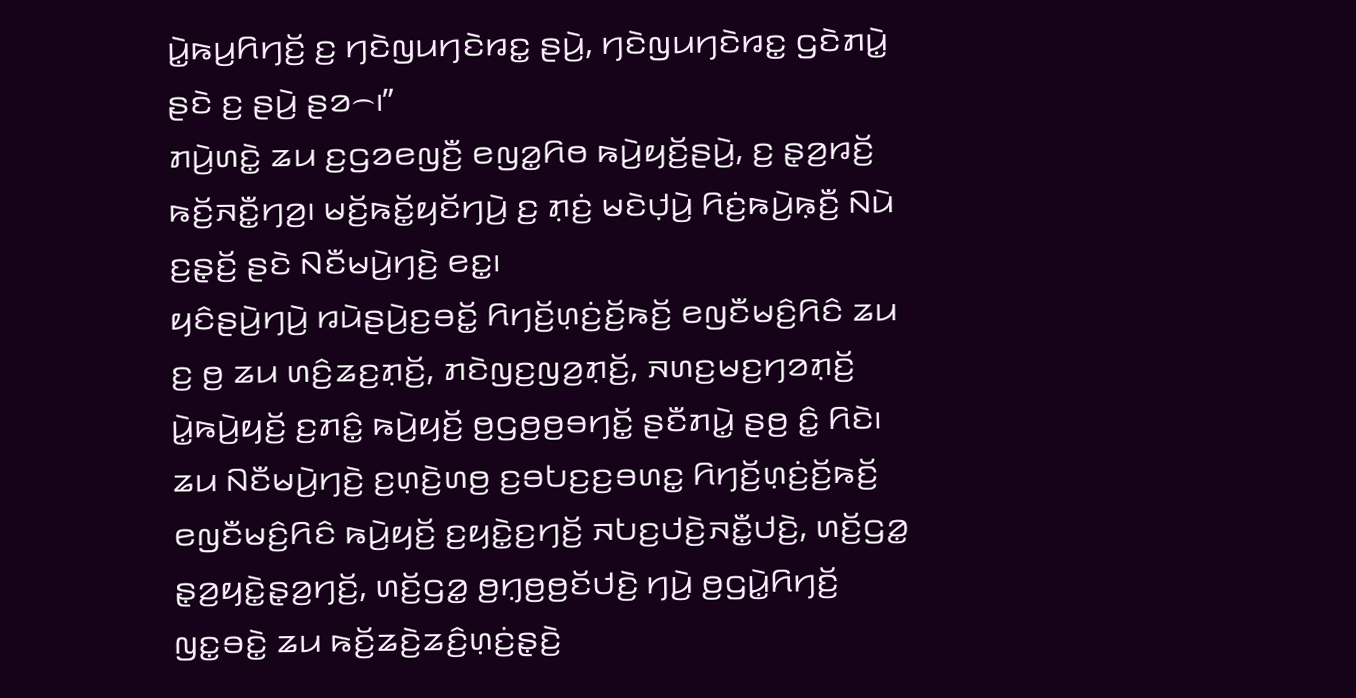ꤣꤧ꤭ꤒꤣ꤬ꤖꤚꤢꤩ꤬ ꤢ꤬ ꤚꤢꤧꤜꤣꤚꤢꤧꤙꤢ꤭ ꤔꤣꤧ꤬, ꤚꤢꤧꤜꤣꤚꤢꤧꤙꤢ꤭ ꤞꤢꤧꤊꤣꤧ꤭ ꤔꤢꤧ ꤢ꤬ ꤔꤣꤧ꤬ ꤔꤤ꤮꤯”
ꤊꤣꤧ꤬ꤛꤢꤧ꤭ ꤘꤣ ꤢ꤬ꤞꤤꤕꤜꤢꤪ꤬ ꤕꤜꤤ꤭ꤖꤥ ꤒꤣꤧ꤬ꤟꤢꤩ꤬ꤔꤣꤧ꤬, ꤢ꤬ ꤔ꤫ꤤ꤬ꤙꤢꤩ꤬ ꤒꤢꤩ꤬ꤏꤢꤪ꤭ꤚꤤ꤬꤯ ꤗꤢꤩ꤬ꤒꤢꤩ꤭ꤟꤢꤩꤚꤣꤧ꤬ ꤢ꤬ ꤊ꤫ꤢꤦ꤬ ꤗꤢꤧꤓ꤫ꤣꤧ꤬ ꤖꤢꤦ꤬ꤒꤣꤧ꤬ꤒ꤫ꤢꤪ꤬ ꤡꤣꤧ ꤢ꤬ꤔ꤫ꤢꤩ꤬ ꤔꤢꤧ ꤡꤢꤪꤗꤣꤧ꤬ꤚꤢꤧ꤬ ꤕꤢ꤭꤯
ꤟꤢꤨꤔꤣꤧ꤬ꤚꤣꤧ꤬ ꤙꤣꤧꤔꤣꤧ꤬ꤢ꤬ꤋꤢꤩ꤭ ꤖꤚꤢꤩ꤬ꤛ꤫ꤢꤦ꤬ꤢꤩ꤬ꤒꤢꤩ꤬ ꤕꤜꤢꤪꤗꤢꤨ꤬ꤖꤢꤨ ꤘꤣ ꤢ꤬ ꤥ꤬ ꤘꤣ ꤛꤢꤨ꤬ꤘꤢ꤬ꤊ꤫ꤢꤩ꤬, ꤊꤢꤧꤜꤢ꤬ꤜꤤ꤬ꤊ꤫ꤢꤩ꤬, ꤏꤛꤢ꤬ꤗꤢ꤬ꤚꤤꤊ꤫ꤢꤩ꤬ ꤣꤧ꤭ꤒꤣꤧ꤬ꤟꤢꤩ꤬ ꤢ꤬ꤊꤢꤨ꤭ ꤒꤣꤧ꤬ꤟꤢꤩ꤬ ꤥ꤬ꤞꤥ꤬ꤥ꤬ꤋꤚꤢꤩ꤭ ꤔꤢꤪꤊꤣꤧ꤭ ꤔꤥ꤬ ꤢꤨ꤭ ꤖꤢꤧ꤯ ꤘꤣ ꤡꤢꤪꤗꤣꤧ꤬ꤚꤢꤧ꤬ ꤢ꤬ꤛ꤫ꤢꤧ꤬ꤛꤥ꤬ ꤢ꤬ꤋꤝꤢ꤬ꤢ꤬ꤋꤛꤢ꤭ ꤖꤚꤢꤩ꤬ꤛ꤫ꤢꤦ꤬ꤢꤩ꤬ꤒꤢꤩ꤬ ꤕꤜꤢꤪꤗꤢꤨ꤬ꤖꤢꤨ ꤒꤣꤧ꤬ꤟꤢꤩ꤬ ꤢ꤬ꤟꤢꤧ꤭ꤢ꤬ꤚꤢꤩ꤬ ꤏꤝꤢ꤬ꤓꤢꤧ꤬ꤏꤢꤪ꤭ꤓꤢꤧ꤬, ꤛꤢꤩ꤬ꤞꤤ꤭ ꤔ꤫ꤤ꤬ꤟꤢꤧ꤭ꤔ꤫ꤤ꤬ꤚꤢꤩ꤬, ꤛꤢꤩ꤬ꤞꤤ꤭ ꤥ꤬ꤚ꤫ꤥ꤬ꤥ꤬ꤢꤩꤓꤢꤧ꤬ ꤚꤣꤧ꤬ ꤥ꤬ꤞꤣꤧ꤭ꤖꤚꤢꤩ꤬ ꤜꤢ꤭ꤋꤢꤧ꤭ ꤘꤣ ꤒꤢꤩ꤬ꤘꤢꤧ꤬ꤘꤢꤨ꤬ꤛ꤫ꤢꤦ꤬ꤔ꤫ꤢꤧ꤬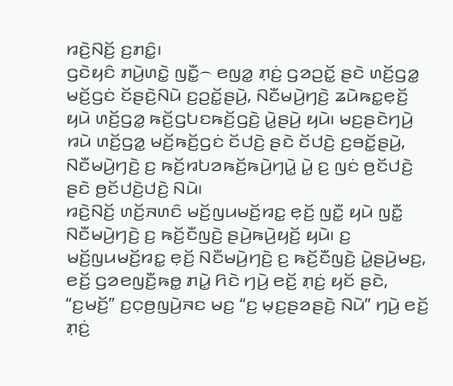ꤙꤢꤧ꤬ꤡꤢꤩ꤬ ꤢ꤬ꤊꤢꤨ꤭꤯
ꤞꤢꤧꤟꤢꤨ ꤊꤣꤧ꤬ꤛꤢꤧ꤭ ꤜꤢꤪ꤭꤮ ꤕꤜꤤ꤭ ꤊ꤫ꤢꤦ꤬ ꤞꤤꤑꤢꤩ꤭ ꤔꤢꤧ ꤛꤢꤩ꤬ꤞꤤ꤭ ꤗꤢꤩ꤬ꤞꤢꤦ ꤢꤩꤔꤢꤧ꤬ꤡꤣꤧ ꤢ꤬ꤑꤢꤩ꤭ꤔꤣꤧ꤬, ꤡꤢꤪꤗꤣꤧ꤬ꤚꤢꤧ꤬ ꤘꤣꤧꤒꤢ꤭ꤕ꤫ꤢꤩ꤬ ꤟꤣꤧ ꤛꤢꤩ꤬ꤞꤤ꤭ ꤒꤢꤩ꤬ꤞꤝꤢꤒꤢꤩ꤬ꤞꤢꤧ꤬ ꤣꤧ꤭ꤔꤣꤧ꤬ ꤟꤣꤧ꤯ ꤗꤢ꤬ꤔꤢꤧꤚꤣꤧ꤬ ꤙꤣꤧ ꤛꤢꤩ꤬ꤞꤤ꤭ ꤗꤢꤩ꤬ꤒꤢꤩ꤬ꤞꤢꤦ ꤢꤩꤓꤢꤧ꤬ ꤔꤢꤧ ꤢꤩꤓꤢꤧ꤬ ꤢ꤬ꤋꤢꤩ꤭ꤔꤣꤧ꤬, ꤡꤢꤪꤗꤣꤧ꤬ꤚꤢꤧ꤬ ꤢ꤬ ꤒꤢꤩ꤬ꤙꤝꤤꤒꤢꤩ꤬ꤒꤣꤧ꤬ꤚꤣꤧ꤭ ꤣꤧ꤭ ꤢ꤬ ꤜꤢꤦ ꤥ꤬ꤢꤩꤓꤢꤧ꤬ ꤔꤢꤧ ꤥ꤬ꤢꤩꤓꤢꤧ꤬ꤓꤢꤧ꤬ ꤡꤣꤧ꤯
ꤙꤢꤧ꤬ꤡꤢꤩ꤬ ꤛꤢꤩ꤬ꤏꤛꤢꤨ ꤗꤢꤩ꤬ꤜꤣꤗꤢꤩ꤬ꤙꤢ꤭ ꤕ꤫ꤢꤩ꤬ ꤜꤢꤪ꤭ ꤟꤣꤧ ꤜꤢꤪ꤭ ꤡꤢꤪꤗꤣꤧ꤬ꤚꤢꤧ꤬ ꤢ꤬ ꤒꤢꤩ꤬ꤢꤪꤜꤢꤧ꤬ ꤔꤣꤧ꤬ꤒꤣꤧ꤬ꤟꤢꤩ꤬ ꤟꤣꤧ꤯ ꤢ꤬ ꤗꤢꤩ꤬ꤜꤣꤗꤢꤩ꤬ꤙꤢ꤭ ꤕ꤫ꤢꤩ꤬ ꤡꤢꤪꤗꤣꤧ꤬ꤚꤢꤧ꤬ ꤢ꤬ ꤒꤢꤩ꤬ꤢꤪꤜꤢꤧ꤬ ꤣꤧ꤭ꤔꤣꤧ꤬ꤗꤢ꤬, ꤕꤢꤩ꤬ ꤞꤤꤕꤜꤢꤪ꤬ꤒꤥ꤭ ꤊꤣꤧ꤭ ꤖꤢꤧ ꤚꤣꤧ꤬ ꤕꤢꤩ꤬ ꤊ꤫ꤢꤦ꤬ ꤟꤢꤩ ꤔꤢꤧ, “ꤢ꤬ꤗꤢꤩ꤬” ꤢ꤬ꤍ꤫ꤥ꤬ꤜꤣꤧ꤬ꤏꤢ ꤗꤢ꤬ “ꤢ꤬ ꤗ꤫ꤢ꤬ꤔꤤꤔꤢꤧ꤬ ꤡꤣꤧ” ꤚꤣꤧ꤬ ꤕꤢꤩ꤬ ꤊ꤫ꤢꤦ꤬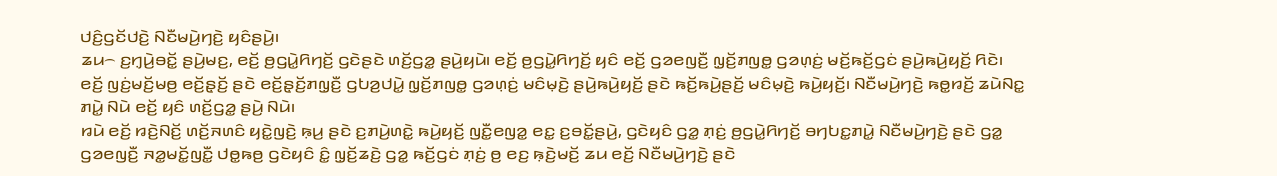ꤓꤢꤨ꤬ꤞꤢꤩꤓꤢꤧ꤬ ꤡꤢꤪꤗꤣꤧ꤬ꤚꤢꤧ꤬ ꤟꤢꤨꤔꤣꤧ꤬꤯
ꤘꤣ꤮ ꤢ꤬ꤚ꤫ꤣꤧ꤬ꤋꤢꤩ꤭ ꤔꤣꤧ꤬ꤗꤢ꤬, ꤕꤢꤩ꤬ ꤥ꤬ꤞꤣꤧ꤭ꤖꤚꤢꤩ꤬ ꤞꤢꤧꤔꤢꤧ ꤛꤢꤩ꤬ꤞꤤ꤭ ꤔꤣꤧ꤬ꤟꤣꤧ꤯ ꤕꤢꤩ꤬ ꤥ꤬ꤞꤣꤧ꤭ꤖꤚꤢꤩ꤬ ꤟꤢꤨ ꤕꤢꤩ꤬ ꤞꤤꤕꤜꤢꤪ꤬ ꤜ꤫ꤢꤩ꤬ꤊꤜꤥ꤭ ꤞꤤꤛ꤫ꤢꤦ꤬ ꤗꤢꤩ꤬ꤒꤢꤩ꤬ꤞꤢꤦ ꤔꤣꤧ꤬ꤒꤣꤧ꤬ꤟꤢꤩ꤬ ꤖꤢꤧ꤯ ꤕꤢꤩ꤬ ꤜꤢꤦ꤬ꤗꤢꤩ꤬ꤗꤥ꤬ ꤕꤢꤩ꤬ꤔ꤫ꤢꤩ꤬ ꤔꤢꤧ ꤕꤢꤩ꤬ꤔ꤫ꤢꤩ꤬ꤊꤜ꤫ꤢꤪ꤬ ꤞꤝꤤ꤬ꤓꤣꤧ꤭ ꤜ꤫ꤢꤩ꤬ꤊꤜꤥ꤭ ꤞꤤꤛ꤫ꤢꤦ꤬ ꤗꤢꤨꤗ꤫ꤢꤧ꤬ ꤔꤣꤧ꤬ꤒꤣꤧ꤬ꤟꤢꤩ꤬ ꤔꤢꤧ ꤒꤢꤩ꤬ꤒꤣꤧ꤬ꤔꤢꤩ꤬ ꤗꤢꤨꤗ꤫ꤢꤧ꤬ ꤒꤣꤧ꤬ꤟꤢꤩ꤬꤯ ꤡꤢꤪꤗꤣꤧ꤬ꤚꤢꤧ꤬ ꤒꤥ꤭ꤙꤢꤩ꤬ ꤘꤣꤧꤡꤢ꤭ ꤊꤣꤧ꤭ ꤡꤣꤧ ꤕꤢꤩ꤬ ꤟꤢꤨ ꤛꤢꤩ꤬ꤞꤤ꤭ ꤔꤣꤧ꤬ ꤡꤣꤧ꤯
ꤙꤣꤧ ꤕꤢꤩ꤬ ꤙꤢꤧ꤬ꤡꤢꤩ꤬ ꤛꤢꤩ꤬ꤏꤛꤢꤨ ꤟꤢꤧ꤭ꤜꤢꤧ꤬ ꤒ꤫ꤣ꤬ ꤔꤢꤧ ꤢ꤬ꤊꤣꤧ꤬ꤛꤢꤧ꤭ ꤒꤣꤧ꤬ꤟꤢꤩ꤬ ꤜꤢꤪ꤭ꤕꤜꤤ꤭ ꤕꤢ꤭ ꤢ꤬ꤋꤢꤩ꤭ꤔꤣꤧ꤬, ꤞꤢꤧꤟꤢꤨ ꤞꤤ꤭ ꤊ꤫ꤢꤦ꤬ ꤥ꤬ꤞꤣꤧ꤭ꤖꤚꤢꤩ꤬ ꤋꤚꤝꤢ꤭ꤊꤣꤧ꤭ ꤡꤢꤪꤗꤣꤧ꤬ꤚꤢꤧ꤬ ꤔꤢꤧ ꤞꤤ꤭ ꤞꤤꤕꤜꤢꤪ꤬ ꤏꤤ꤭ꤗꤢꤩ꤭ꤜꤢꤪ꤭ ꤓꤥ꤭ꤒꤥ꤬ ꤞꤢꤧꤟꤢꤨ ꤢꤨ꤭ ꤜ꤫ꤢꤩ꤬ꤘꤢꤧ꤬ ꤞꤤ꤭ ꤒꤢꤩ꤬ꤞꤢꤦ ꤊ꤫ꤢꤦ꤬ ꤥ꤬ ꤕꤢ꤬ ꤒ꤫ꤢꤧ꤬ꤗꤢꤩ꤬ ꤘꤣ ꤕꤢꤩ꤬ ꤡꤢꤪꤗꤣꤧ꤬ꤚꤢꤧ꤬ ꤔꤢꤧ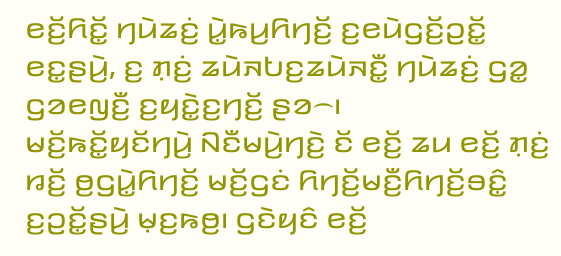ꤕꤢꤩ꤬ꤖꤢꤩ꤭ ꤚꤣꤧꤘꤢꤦ꤬ ꤣꤧ꤭ꤒꤣ꤬ꤖꤚꤢꤩ꤬ ꤢ꤬ꤕꤣꤧꤞꤢꤩ꤬ꤑꤢꤩ꤭ ꤕꤢ꤭ꤔꤣꤧ꤬, ꤢ꤬ ꤊ꤫ꤢꤦ꤬ ꤘꤣꤧꤏꤝꤢ꤬ꤘꤣꤧꤏꤢꤪ꤭ ꤚꤣꤧꤘꤢꤦ꤬ ꤞꤤ꤭ ꤞꤤꤕꤜꤢꤪ꤬ ꤢ꤬ꤟꤢꤧ꤭ꤢ꤬ꤚꤢꤩ꤬ ꤔꤤ꤮꤯
ꤗꤢꤩ꤬ꤒꤢꤩ꤭ꤟꤢꤩꤚꤣꤧ꤬ ꤡꤢꤪꤗꤣꤧ꤬ꤚꤢꤧ꤬ ꤢꤩ ꤕꤢꤩ꤬ ꤘꤣ ꤕꤢꤩ꤬ ꤊ꤫ꤢꤦ꤬ ꤙꤢꤩ꤬ ꤥ꤬ꤞꤣꤧ꤭ꤖꤚꤢꤩ꤬ ꤗꤢꤩ꤬ꤞꤢꤦ ꤖꤚꤢꤩ꤬ꤗꤢꤪ꤬ꤖꤚꤢꤩ꤬ꤋꤢꤨ꤭ ꤢ꤬ꤑꤢꤩ꤭ꤔꤣꤧ꤬ ꤗ꤫ꤢ꤬ꤒꤥ꤬꤯ ꤞꤢꤧꤟꤢꤨ ꤕꤢꤩ꤬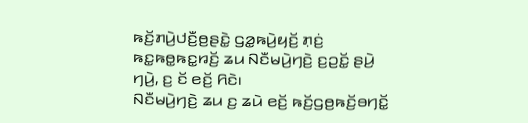ꤒꤢꤩ꤬ꤊꤣꤧ꤬ꤓꤢꤪ꤬ꤥ꤬ꤔꤢꤧ꤭ ꤞꤤ꤭ꤒꤣꤧ꤬ꤟꤢꤩ꤬ ꤊ꤫ꤢꤦ꤬ ꤒꤢ꤭ꤒꤥ꤭ꤒꤢ꤭ꤙꤢꤩ꤬ ꤘꤣ ꤡꤢꤪꤗꤣꤧ꤬ꤚꤢꤧ꤬ ꤢ꤬ꤑꤢꤩ꤭ ꤔꤣꤧ꤬ ꤚꤣꤧ꤬, ꤢ꤬ ꤢꤩ ꤕꤢꤩ꤬ ꤖꤢꤧ꤯
ꤡꤢꤪꤗꤣꤧ꤬ꤚꤢꤧ꤬ ꤘꤣ ꤢ꤬ ꤘꤣꤧ ꤕꤢꤩ꤬ ꤒꤢꤩ꤬ꤞꤥ꤬ꤒꤢꤩ꤬ꤋꤚꤢꤩ꤭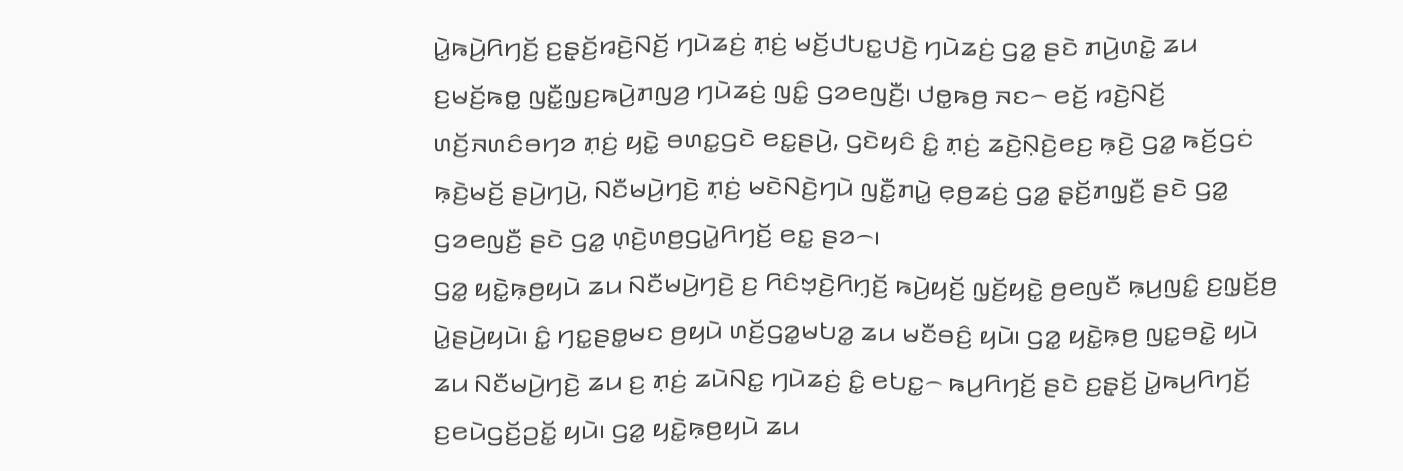ꤣꤧ꤭ꤒꤣꤧ꤬ꤖꤚꤢꤩ꤬ ꤢ꤬ꤔ꤫ꤢꤩ꤬ꤙꤢꤧ꤬ꤡꤢꤩ꤬ ꤚꤣꤧꤘꤢꤦ꤬ ꤊ꤫ꤢꤦ꤬ ꤗꤢꤩ꤬ꤓꤝꤢ꤭ꤓꤢꤧ꤬ ꤚꤣꤧꤘꤢꤦ꤬ ꤞꤤ꤭ ꤔꤢꤧ ꤊꤣꤧ꤬ꤛꤢꤧ꤭ ꤘꤣ ꤢ꤬ꤗꤢꤩ꤬ꤒꤥ꤭ ꤜꤢꤪ꤭ꤜ꤫ꤢ꤬ꤒꤣꤧ꤬ꤊꤜꤤ꤬ ꤚꤣꤧꤘꤢꤦ꤬ ꤜꤢꤨ꤭ ꤞꤤꤕꤜꤢꤪ꤬꤯ ꤓꤥ꤭ꤒꤥ꤬ ꤏꤢ꤮ ꤕꤢꤩ꤬ ꤙꤢꤧ꤬ꤡꤢꤩ꤬ ꤛꤢꤩ꤬ꤏꤛꤢꤨꤋꤚꤤ ꤊ꤫ꤢꤦ꤬ ꤟꤢꤧ꤭ ꤋꤛꤢ꤭ꤞꤢꤧ ꤕꤢ꤭ꤔꤣꤧ꤬, ꤞꤢꤧꤟꤢꤨ ꤢꤨ꤭ ꤊ꤫ꤢꤦ꤬ ꤘꤢꤧ꤬ꤡ꤫ꤢꤧ꤬ꤕꤢ꤬ ꤒ꤫ꤢꤧ꤬ ꤞꤤ꤭ ꤒꤢꤩ꤬ꤞꤢꤦ ꤒ꤫ꤢꤧ꤬ꤗꤢꤩ꤬ ꤔꤣꤧ꤬ꤚꤣꤧ꤬, ꤡꤢꤪꤗꤣꤧ꤬ꤚꤢꤧ꤬ ꤊ꤫ꤢꤦ꤬ ꤗꤢꤧꤡꤢꤧ꤬ꤚꤣꤧ ꤜꤢꤪ꤭ꤊꤣꤧ꤭ ꤕ꤫ꤥ꤬ꤘꤢꤦ꤬ ꤞꤤ꤭ ꤔ꤫ꤢꤩ꤬ꤊꤜ꤫ꤢꤪ꤬ ꤔꤢꤧ ꤞꤤ꤭ ꤞꤤꤕꤜꤢꤪ꤬ ꤔꤢꤧ ꤞꤤ꤭ ꤛ꤫ꤢꤧ꤬ꤛꤥ꤬ꤞꤣꤧ꤭ꤖꤚꤢꤩ꤬ ꤕꤢ꤭ ꤔꤤ꤮꤯
ꤞꤤ꤭ ꤟꤢꤧ꤭ꤒ꤫ꤥ꤬ꤟꤣꤧ ꤘꤣ ꤡꤢꤪꤗꤣꤧ꤬ꤚꤢꤧ꤬ ꤢ꤬ ꤖꤢꤨꤠ꤫ꤢꤧ꤬ꤖꤚ꤫ꤢꤩ꤬ ꤒꤣꤧ꤬ꤟꤢꤩ꤬ ꤜ꤫ꤢꤩ꤬ꤟꤢꤧ꤭ ꤥ꤬ꤕꤜꤢꤪ ꤒ꤫ꤣ꤬ꤜꤢꤨ꤭ ꤢ꤬ꤜ꤫ꤢꤩ꤬ꤥ꤬ ꤣꤧ꤭ꤔꤣꤧ꤬ꤟꤣꤧ꤯ ꤢꤨ꤭ ꤚꤢ꤭ꤔꤥ꤭ꤗꤢ ꤥ꤬ꤟꤣꤧ ꤛꤢꤩ꤬ꤞꤤ꤭ꤗꤝꤤ꤭ ꤘꤣ ꤗꤢꤪꤋꤢꤨ꤬ ꤟꤣꤧ꤯ ꤞꤤ꤭ ꤟꤢꤧ꤭ꤒ꤫ꤥ꤬ ꤜꤢ꤭ꤋꤢꤧ꤭ ꤟꤣꤧ ꤘꤣ ꤡꤢꤪꤗꤣꤧ꤬ꤚꤢꤧ꤬ ꤘꤣ ꤢ꤬ ꤊ꤫ꤢꤦ꤬ ꤘꤣꤧꤡꤢ꤭ ꤚꤣꤧꤘꤢꤦ꤬ ꤢꤨ꤭ ꤕꤝꤢ꤭꤮ ꤒꤣ꤬ꤖꤚꤢꤩ꤬ ꤔꤢꤧ ꤢ꤬ꤔ꤫ꤢꤩ꤬ ꤣꤧ꤭ꤒꤣ꤬ꤖꤚꤢꤩ꤬ ꤢ꤬ꤕꤣꤧꤞꤢꤩ꤬ꤑꤢꤩ꤭ ꤟꤣꤧ꤯ ꤞꤤ꤭ ꤟꤢꤧ꤭ꤒ꤫ꤥ꤬ꤟꤣꤧ ꤘꤣ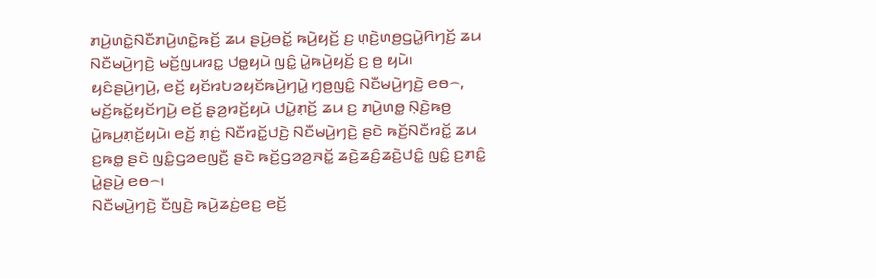ꤊꤣꤧ꤬ꤛꤢꤧ꤭ꤡꤢꤪꤊꤣꤧ꤬ꤛꤢꤧ꤭ꤒꤢꤩ꤬ ꤘꤣ ꤔꤣꤧ꤬ꤋꤢꤩ꤭ ꤒꤣꤧ꤬ꤟꤢꤩ꤬ ꤢ꤬ ꤛ꤫ꤢꤧ꤬ꤛꤥ꤬ꤞꤣꤧ꤭ꤖꤚꤢꤩ꤬ ꤘꤣ ꤡꤢꤪꤗꤣꤧ꤬ꤚꤢꤧ꤬ ꤗꤢꤩ꤬ꤜꤣꤙꤢ꤭ ꤓꤥ꤭ꤟꤣꤧ ꤜꤢꤨ꤭ ꤣꤧ꤭ꤒꤣꤧ꤬ꤟꤢꤩ꤬ ꤢ꤬ ꤥ꤬ ꤟꤣꤧ꤯
ꤟꤢꤨꤔꤣꤧ꤬ꤚꤣꤧ꤬, ꤕꤢꤩ꤬ ꤟꤢꤩꤙꤝꤤꤟꤢꤩꤒꤣꤧ꤬ꤚꤣꤧ꤭ ꤚ꤫ꤥ꤬ꤜꤢꤨ꤭ ꤡꤢꤪꤗꤣꤧ꤬ꤚꤢꤧ꤬ ꤕꤥ꤮, ꤗꤢꤩ꤬ꤒꤢꤩ꤭ꤟꤢꤩꤚꤣꤧ꤬ ꤕꤢꤩ꤬ ꤔ꤫ꤤ꤬ꤙꤢꤩ꤬ꤟꤣꤧ ꤓꤣꤧ꤭ꤊ꤫ꤢꤩ꤬ ꤘꤣ ꤢ꤬ ꤊꤣꤧ꤬ꤛꤥ꤭ ꤡ꤫ꤢꤧ꤬ꤒꤥ꤬ ꤣꤧ꤭ꤒꤣ꤬ꤊ꤫ꤢꤩ꤬ꤟꤣꤧ꤯ ꤕꤢꤩ꤬ ꤊ꤫ꤢꤦ꤬ ꤡꤢꤪꤙꤢꤩ꤭ꤓꤢꤧ꤬ ꤡꤢꤪꤗꤣꤧ꤬ꤚꤢꤧ꤬ ꤔꤢꤧ ꤒꤢꤩ꤬ꤡꤢꤪꤙꤢꤩ꤭ ꤘꤣ ꤢ꤬ꤒꤥ꤭ ꤔꤢꤧ ꤜꤢꤨ꤭ꤞꤤꤕꤜꤢꤪ꤬ ꤔꤢꤧ ꤒꤢꤩ꤬ꤞꤤꤤ꤬ꤏꤢꤩ꤭ ꤘꤢꤧ꤬ꤘꤢꤨ꤬ꤘꤢꤧ꤬ꤓꤢꤨ꤭ ꤜꤢꤨ꤭ ꤢ꤬ꤊꤢꤨ꤭ ꤣꤧ꤭ꤔꤣꤧ꤬ ꤕꤥ꤮꤯
ꤡꤢꤪꤗꤣꤧ꤬ꤚꤢꤧ꤬ ꤢꤪꤜꤢꤧ꤬ ꤒꤣꤧ꤬ꤘꤢꤦ꤬ꤕꤢ꤬ ꤕꤢꤩ꤬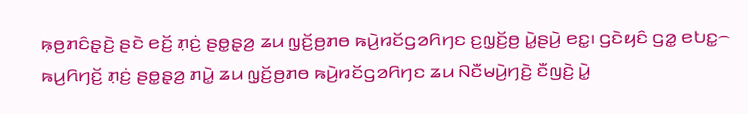ꤒ꤫ꤥ꤬ꤊꤢꤨꤔ꤫ꤢꤧ꤬ ꤔꤢꤧ ꤕꤢꤩ꤬ ꤊ꤫ꤢꤦ꤬ ꤔꤥ꤭ꤔ꤫ꤤ꤬ ꤘꤣ ꤜ꤫ꤢꤩ꤬ꤥ꤬ꤊꤥ ꤒꤣꤧ꤬ꤙꤢꤩꤞꤤꤖꤚꤢ ꤢ꤬ꤜ꤫ꤢꤩ꤬ꤥ꤬ ꤣꤧ꤭ꤔꤣꤧ꤬ ꤕꤢ꤭꤯ ꤞꤢꤧꤟꤢꤨ ꤞꤤ꤭ ꤕꤝꤢ꤭꤮ ꤒꤣ꤬ꤖꤚꤢꤩ꤬ ꤊ꤫ꤢꤦ꤬ ꤔꤥ꤭ꤔ꤫ꤤ꤬ ꤊꤣꤧ꤭ ꤘꤣ ꤜ꤫ꤢꤩ꤬ꤥ꤬ꤊꤥ ꤒꤣꤧ꤬ꤙꤢꤩꤞꤤꤖꤚꤢ ꤘꤣ ꤡꤢꤪꤗꤣꤧ꤬ꤚꤢꤧ꤬ ꤢꤪꤜꤢꤧ꤬ ꤣꤧ꤭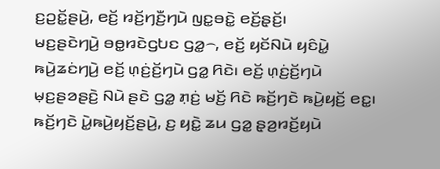ꤢ꤬ꤑꤢꤩ꤭ꤔꤣꤧ꤬, ꤕꤢꤩ꤬ ꤙꤢꤩ꤬ꤚꤢꤪ꤬ꤚꤣꤧ ꤜꤢ꤭ꤋꤢꤧ꤭ ꤕꤢꤩ꤬ꤔ꤫ꤢꤩ꤬꤯
ꤗꤢ꤬ꤔꤢꤧꤚꤣꤧ꤬ ꤋꤥ꤭ꤙꤢꤧꤞꤝꤢ ꤞꤤ꤭꤮, ꤕꤢꤩ꤬ ꤟꤢꤩꤡꤣꤧ ꤟꤢꤨꤣꤧ꤭ ꤒꤣꤧ꤬ꤘꤢꤦꤚꤣꤧ꤬ ꤕꤢꤩ꤬ ꤛ꤫ꤢꤦ꤬ꤢꤩ꤬ꤚꤣꤧ ꤞꤤ꤭ ꤖꤢꤧ꤯ ꤕꤢꤩ꤬ ꤛ꤫ꤢꤦ꤬ꤢꤩ꤬ꤚꤣꤧ ꤗ꤫ꤢ꤬ꤔꤤꤔꤢꤧ꤬ ꤡꤣꤧ ꤔꤢꤧ ꤞꤤ꤭ ꤊ꤫ꤢꤦ꤬ ꤗꤢꤩ꤬ ꤖꤢꤧ ꤒꤢꤩ꤬ꤚꤢꤧ ꤒꤣꤧ꤬ꤟꤢꤩ꤬ ꤕꤢ꤭꤯ ꤒꤢꤩ꤬ꤚꤢꤧ ꤣꤧ꤭ꤒꤣꤧ꤬ꤟꤢꤩ꤬ꤔꤣꤧ꤬, ꤢ꤬ ꤟꤢꤧ꤭ ꤘꤣ ꤞꤤ꤭ ꤔ꤫ꤤ꤬ꤙꤢꤩ꤬ꤟꤣꤧ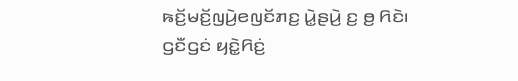ꤒꤢꤩ꤬ꤗꤢꤩ꤬ꤜꤣꤧ꤬ꤕꤜꤢꤩꤊꤢ꤬ ꤣꤧ꤭ꤔꤣꤧ꤬ ꤢ꤬ ꤥ꤬ ꤖꤢꤧ꤯
ꤞꤢꤪꤞꤢꤦ ꤟꤢꤧ꤭ꤖꤢꤦ꤬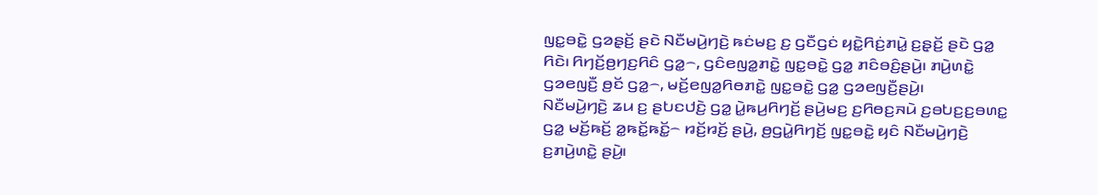ꤜꤢ꤭ꤋꤢꤧ꤭ ꤞꤤꤔ꤫ꤢꤩ꤬ ꤔꤢꤧ ꤡꤢꤪꤗꤣꤧ꤬ꤚꤢꤧ꤬ ꤒꤢꤦꤗꤢ꤬ ꤢ꤬ ꤞꤢꤪꤞꤢꤦ ꤟꤢꤧ꤭ꤖꤢꤦ꤬ꤊꤣꤧ꤭ ꤢ꤬ꤔ꤫ꤢꤩ꤬ ꤔꤢꤧ ꤞꤤ꤭ ꤖꤢꤧ꤯ ꤖꤚꤢꤩ꤬ꤥ꤬ꤚꤢ꤬ꤖꤢꤨ ꤞꤤ꤭꤮, ꤞꤢꤨꤕꤜꤤ꤭ꤊꤢꤧ꤭ ꤜꤢ꤭ꤋꤢꤧ꤭ ꤞꤤ꤭ ꤊꤢꤨꤋꤢꤨ꤬ꤔꤣꤧ꤬꤯ ꤊꤣꤧ꤬ꤛꤢꤧ꤭ ꤞꤤꤕꤜꤢꤪ꤬ ꤥ꤬ꤢꤩ ꤞꤤ꤭꤮, ꤗꤢꤩ꤬ꤕꤜꤤ꤭ꤖꤥꤊꤢꤧ꤭ ꤜꤢ꤭ꤋꤢꤧ꤭ ꤞꤤ꤭ ꤞꤤꤕꤜꤢꤪ꤬ꤔꤣꤧ꤬꤯
ꤡꤢꤪꤗꤣꤧ꤬ꤚꤢꤧ꤬ ꤘꤣ ꤢ꤬ ꤔꤝꤢꤓꤢꤧ꤬ ꤞꤤ꤭ ꤣꤧ꤭ꤒꤣ꤬ꤖꤚꤢꤩ꤬ ꤔꤣꤧ꤬ꤗꤢ꤬ ꤢ꤬ꤖꤥꤢ꤬ꤏꤣꤧ ꤢ꤬ꤋꤝꤢ꤬ꤢ꤬ꤋꤛꤢ꤭ ꤞꤤ꤭ ꤗꤢꤩ꤬ꤒꤢꤩ꤬ ꤤ꤭ꤒꤢꤩ꤭ꤒꤢꤩ꤭꤮ ꤙꤢꤩ꤬ꤙꤢꤩ꤬ ꤔꤣꤧ꤬, ꤥ꤬ꤞꤣꤧ꤭ꤖꤚꤢꤩ꤬ ꤜꤢ꤭ꤋꤢꤧ꤭ ꤟꤢꤨ ꤡꤢꤪꤗꤣꤧ꤬ꤚꤢꤧ꤬ ꤢ꤬ꤊꤣꤧ꤬ꤛꤢꤧ꤭ ꤔꤣꤧ꤬꤯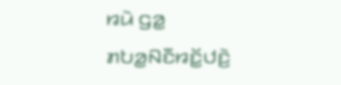ꤙꤣꤧ ꤞꤤ꤭ ꤊꤝꤤ꤭ꤡꤢꤪꤙꤢꤩ꤭ꤓꤢꤧ꤬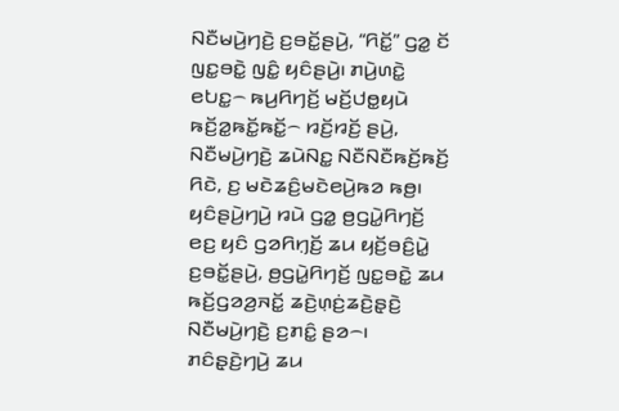ꤡꤢꤪꤗꤣꤧ꤬ꤚꤢꤧ꤬ ꤢ꤬ꤋꤢꤩ꤭ꤔꤣꤧ꤬, “ꤖꤢꤩ꤭” ꤞꤤ꤭ ꤢꤩ ꤜꤢ꤭ꤋꤢꤧ꤭ ꤜꤢꤨ꤭ ꤟꤢꤨꤔꤣꤧ꤬꤯ ꤊꤣꤧ꤬ꤛꤢꤧ꤭ ꤕꤝꤢ꤭꤮ ꤒꤣ꤬ꤖꤚꤢꤩ꤬ ꤗꤢꤩ꤬ꤓꤥ꤭ꤟꤣꤧ ꤒꤢꤩ꤬ꤤ꤭ꤒꤢꤩ꤭ꤒꤢꤩ꤭꤮ ꤙꤢꤩ꤬ꤙꤢꤩ꤬ ꤔꤣꤧ꤬, ꤡꤢꤪꤗꤣꤧ꤬ꤚꤢꤧ꤬ ꤘꤣꤧꤡꤢ꤭ ꤡꤢꤪꤡꤢꤪꤒꤢꤩ꤬ꤒꤢꤩ꤬ ꤖꤢꤧ, ꤢ꤬ ꤗꤢꤧꤘꤢꤨ꤬ꤗꤢꤧꤕꤣꤧ꤬ꤒꤤ ꤒꤥ꤬꤯ ꤟꤢꤨꤔꤣꤧ꤬ꤚꤣꤧ꤬ ꤙꤣꤧ ꤞꤤ꤭ ꤥ꤬ꤞꤣꤧ꤭ꤖꤚꤢꤩ꤬ ꤕꤢ꤬ ꤟꤢꤨ ꤞꤤꤖꤚ꤫ꤢꤩ꤬ ꤘꤣ ꤟꤢꤩ꤬ꤋꤢꤨ꤬ꤣꤧ꤭ ꤢ꤬ꤋꤢꤩ꤭ꤔꤣꤧ꤬, ꤥ꤬ꤞꤣꤧ꤭ꤖꤚꤢꤩ꤬ ꤜꤢ꤭ꤋꤢꤧ꤭ ꤘꤣ ꤒꤢꤩ꤬ꤞꤤꤤ꤬ꤏꤢꤩ꤭ ꤘꤢꤧ꤬ꤛ꤫ꤢꤦ꤬ꤘꤢꤧ꤬ꤔ꤫ꤢꤧ꤬ ꤡꤢꤪꤗꤣꤧ꤬ꤚꤢꤧ꤬ ꤢ꤬ꤊꤢꤨ꤭ ꤔꤤ꤮꤯
ꤊꤢꤨꤔ꤫ꤢꤧ꤬ꤚꤣꤧ꤬ ꤘꤣ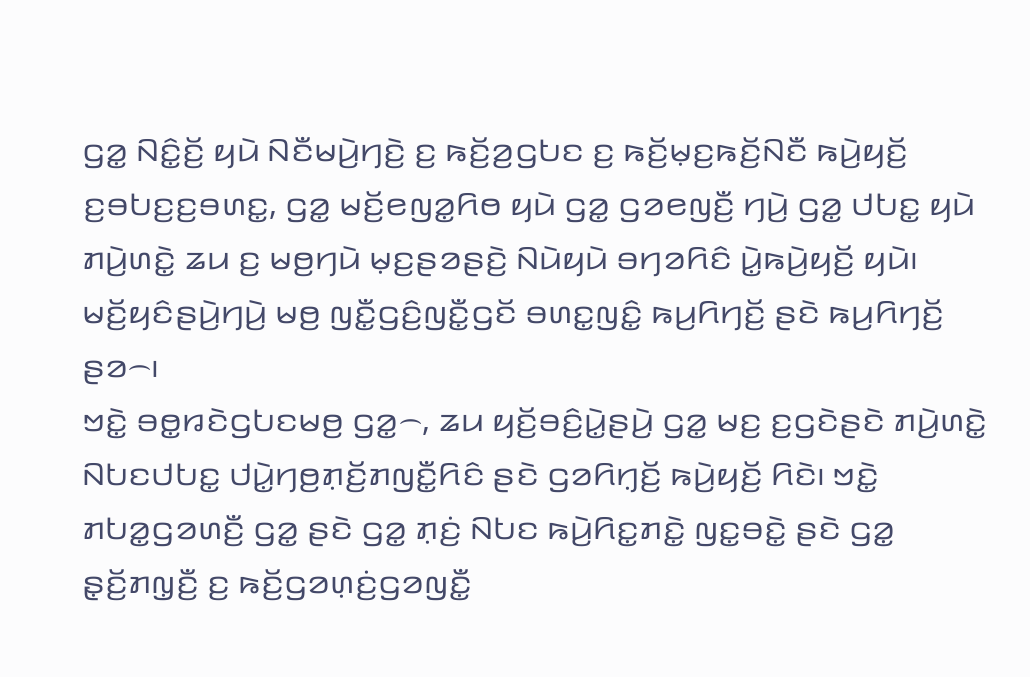ꤞꤤ꤭ ꤡꤢꤨ꤭ꤢꤩ꤬ ꤟꤣꤧ ꤡꤢꤪꤗꤣꤧ꤬ꤚꤢꤧ꤬ ꤢ꤬ ꤒꤢꤩ꤬ꤤ꤬ꤞꤝꤢ ꤢ꤬ ꤒꤢꤩ꤬ꤗ꤫ꤢ꤬ꤒꤢꤩ꤬ꤡꤢꤪ ꤒꤣꤧ꤬ꤟꤢꤩ꤬ ꤢ꤬ꤋꤝꤢ꤬ꤢ꤬ꤋꤛꤢ꤭, ꤞꤤ꤭ ꤗꤢꤩ꤬ꤕꤜꤤ꤭ꤖꤥ ꤟꤣꤧ ꤞꤤ꤭ ꤞꤤꤕꤜꤢꤪ꤬ ꤚꤣꤧ꤬ ꤞꤤ꤭ ꤓꤝꤢ꤭ ꤟꤣꤧ ꤊꤣꤧ꤬ꤛꤢꤧ꤭ ꤘꤣ ꤢ꤬ ꤗꤥ꤬ꤚꤣꤧ ꤗ꤫ꤢ꤬ꤔꤤꤔꤢꤧ꤬ ꤡꤣꤧꤟꤣꤧ ꤋꤚꤤꤖꤢꤨ ꤣꤧ꤭ꤒꤣꤧ꤬ꤟꤢꤩ꤬ ꤟꤣꤧ꤯ ꤗꤢꤩ꤬ꤟꤢꤨꤔꤣꤧ꤬ꤚꤣꤧ꤬ ꤗꤥ꤬ ꤜꤢꤪ꤭ꤞꤢꤨ꤬ꤜꤢꤪ꤭ꤞꤢꤩ ꤋꤛꤢ꤭ꤜꤢꤨ꤭ ꤒꤣ꤬ꤖꤚꤢꤩ꤬ ꤔꤢꤧ ꤒꤣ꤬ꤖꤚꤢꤩ꤬ ꤔꤤ꤮꤯
ꤠꤢꤧ꤭ ꤋꤥ꤭ꤙꤢꤧꤞꤝꤢꤗꤥ꤬ ꤞꤤ꤭꤮, ꤘꤣ ꤟꤢꤩ꤬ꤋꤢꤨ꤬ꤣꤧ꤭ꤔꤣꤧ꤬ ꤞꤤ꤭ ꤗꤢ꤬ ꤢ꤬ꤞꤢꤧꤔꤢꤧ ꤊꤣꤧ꤬ꤛꤢꤧ꤭ ꤡꤝꤢꤓꤝꤢ꤭ ꤓꤣꤧ꤭ꤚꤥ꤬ꤊ꤫ꤢꤩ꤬ꤊꤜꤢꤪ꤭ꤖꤢꤨ ꤔꤢꤧ ꤞꤤꤖꤚ꤫ꤢꤩ꤬ ꤒꤣꤧ꤬ꤟꤢꤩ꤬ ꤖꤢꤧ꤯ ꤠꤢꤧ꤭ ꤊꤝꤤ꤭ꤞꤤꤛꤢꤪ꤬ ꤞꤤ꤭ ꤔꤢꤧ ꤞꤤ꤭ ꤊ꤫ꤢꤦ꤬ ꤡꤝꤢ ꤒꤣꤧ꤬ꤖꤢ꤭ꤊꤢꤧ꤭ ꤜꤢ꤭ꤋꤢꤧ꤭ ꤔꤢꤧ ꤞꤤ꤭ ꤔ꤫ꤢꤩ꤬ꤊꤜ꤫ꤢꤪ꤬ ꤢ꤬ ꤒꤢꤩ꤬ꤞꤤꤛ꤫ꤢꤦ꤬ꤞꤤꤜꤢꤪ꤭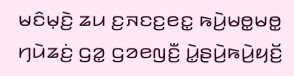ꤗꤢꤨꤗ꤫ꤢꤧ꤬ ꤘꤣ ꤢ꤬ꤏꤢꤢ꤬ꤕꤢ꤭ ꤒꤣꤧ꤬ꤗꤥ꤭ꤗꤥ꤭ ꤚꤣꤧꤘꤢꤦ꤬ ꤞꤤ꤭ ꤞꤤꤕꤜꤢꤪ꤬ ꤣꤧ꤭ꤔꤣꤧ꤬ꤒꤣꤧ꤬ꤟꤢꤩ꤬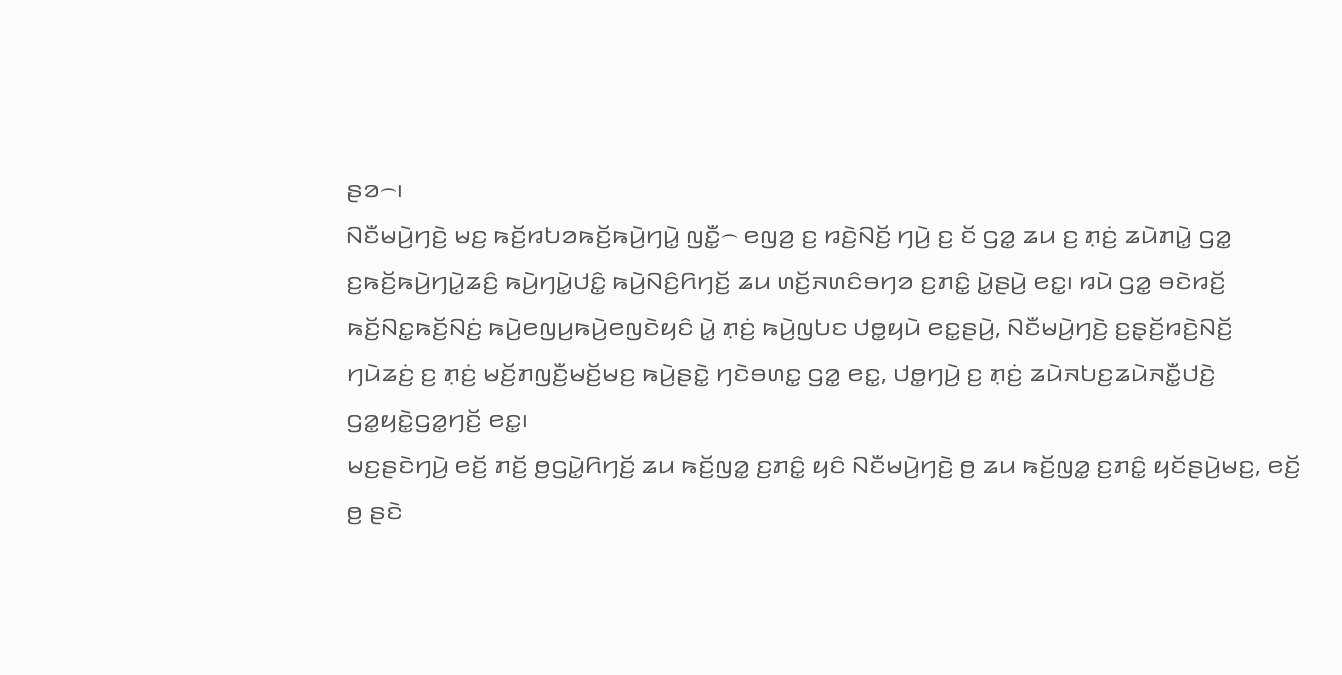ꤔꤤ꤮꤯
ꤡꤢꤪꤗꤣꤧ꤬ꤚꤢꤧ꤬ ꤗꤢ꤬ ꤒꤢꤩ꤬ꤙꤝꤤꤒꤢꤩ꤬ꤒꤣꤧ꤬ꤚꤣꤧ꤭ ꤜꤢꤪ꤭꤮ ꤕꤜꤤ꤬ ꤢ꤬ ꤙꤢꤧ꤬ꤡꤢꤩ꤬ ꤚꤣꤧ꤬ ꤢ꤬ ꤢꤩ ꤞꤤ꤭ ꤘꤣ ꤢ꤬ ꤊ꤫ꤢꤦ꤬ ꤘꤣꤧꤊꤣꤧ꤭ ꤞꤤ꤭ ꤢ꤬ꤒꤢꤩ꤬ꤒꤣꤧ꤬ꤚꤣꤧ꤭ꤘꤢꤨ꤬ ꤒꤣꤧ꤬ꤚꤣꤧ꤭ꤓꤢꤨ꤭ ꤒꤣꤧ꤬ꤡꤢꤨ꤬ꤖꤚꤢꤩ꤬ ꤘꤣ ꤛꤢꤩ꤬ꤏꤛꤢꤨꤋꤚꤤ ꤢ꤬ꤊꤢꤨ꤭ ꤣꤧ꤭ꤔꤣꤧ꤬ ꤕꤢ꤭꤯ ꤙꤣꤧ ꤞꤤ꤭ ꤋꤢꤧꤙꤢꤩ꤬ ꤒꤢꤩ꤬ꤡꤢ꤭ꤒꤢꤩ꤬ꤡꤢꤦ꤬ ꤒꤣꤧ꤬ꤕꤜꤣ꤬ꤒꤣꤧ꤬ꤕꤜꤢꤧꤟꤢꤨ ꤣꤧ꤭ ꤊ꤫ꤢꤦ꤬ ꤒꤣꤧ꤬ꤜꤝꤢ ꤓꤥ꤭ꤟꤣꤧ ꤕꤢ꤭ꤔꤣꤧ꤬, ꤡꤢꤪꤗꤣꤧ꤬ꤚꤢꤧ꤬ ꤢ꤬ꤔ꤫ꤢꤩ꤬ꤙꤢꤧ꤬ꤡꤢꤩ꤬ ꤚꤣꤧꤘꤢꤦ꤬ ꤢ꤬ ꤊ꤫ꤢꤦ꤬ ꤗꤢꤩ꤬ꤊꤜꤢꤪ꤬ꤗꤢꤩ꤬ꤗꤢ꤬ ꤒꤣꤧ꤬ꤔꤢꤧ꤭ ꤚꤢꤧꤋꤛꤢ꤭ ꤞꤤ꤭ ꤕꤢ꤭, ꤓꤥ꤭ꤚꤣꤧ꤬ ꤢ꤬ ꤊ꤫ꤢꤦ꤬ ꤘꤣꤧꤏꤝꤢ꤬ꤘꤣꤧꤏꤢꤪ꤭ꤓꤢꤧ꤬ ꤞꤤ꤭ꤟꤢꤧ꤭ꤞꤤ꤭ꤚꤢꤩ꤬ ꤕꤢ꤭꤯
ꤗꤢ꤬ꤔꤢꤧꤚꤣꤧ꤬ ꤕꤢꤩ꤬ ꤊꤢꤩ꤬ ꤥ꤬ꤞꤣꤧ꤭ꤖꤚꤢꤩ꤬ ꤘꤣ ꤒꤢꤩ꤬ꤜꤤ꤭ ꤢ꤬ꤊꤢꤨ꤭ ꤟꤢꤨ ꤡꤢꤪꤗꤣꤧ꤬ꤚꤢꤧ꤬ ꤥ꤬ ꤘꤣ ꤒꤢꤩ꤬ꤜꤤ꤭ ꤢ꤬ꤊꤢꤨ꤭ ꤟꤢꤩꤔꤣꤧ꤬ꤗꤢ꤬, ꤕꤢꤩ꤬ ꤥ꤬ ꤔꤢꤧ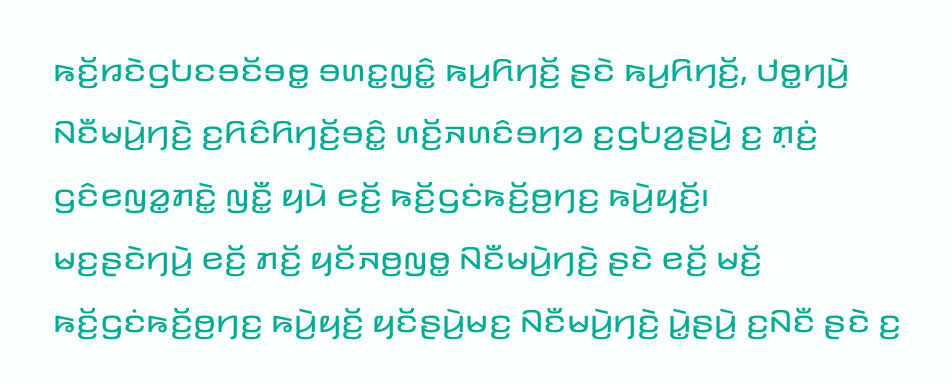ꤒꤢꤩ꤬ꤙꤢꤧꤞꤝꤢꤋꤢꤩꤋꤥ꤭ ꤋꤛꤢ꤭ꤜꤢꤨ꤭ ꤒꤣ꤬ꤖꤚꤢꤩ꤬ ꤔꤢꤧ ꤒꤣ꤬ꤖꤚꤢꤩ꤬, ꤓꤥ꤭ꤚꤣꤧ꤬ ꤡꤢꤪꤗꤣꤧ꤬ꤚꤢꤧ꤬ ꤢ꤬ꤖꤢꤨꤖꤚꤢꤩ꤬ꤋꤢꤨ꤭ ꤛꤢꤩ꤬ꤏꤛꤢꤨꤋꤚꤤ ꤢ꤬ꤞꤝꤤ꤬ꤔꤣꤧ꤬ ꤢ꤬ ꤊ꤫ꤢꤦ꤬ ꤞꤢꤨꤕꤜꤤ꤭ꤊꤢꤧ꤭ ꤜꤢꤪ꤭ ꤟꤣꤧ ꤕꤢꤩ꤬ ꤒꤢꤩ꤬ꤞꤢꤦꤒꤢꤩ꤬ꤥ꤬ꤚꤢ꤬ ꤒꤣꤧ꤬ꤟꤢꤩ꤬꤯
ꤗꤢ꤬ꤔꤢꤧꤚꤣꤧ꤬ ꤕꤢꤩ꤬ ꤊꤢꤩ꤬ ꤟꤢꤩꤏꤥ꤬ꤜꤥ꤭ ꤡꤢꤪꤗꤣꤧ꤬ꤚꤢꤧ꤬ ꤔꤢꤧ ꤕꤢꤩ꤬ ꤗꤢꤩ꤬ ꤒꤢꤩ꤬ꤞꤢꤦꤒꤢꤩ꤬ꤥ꤬ꤚꤢ꤬ ꤒꤣꤧ꤬ꤟꤢꤩ꤬ ꤟꤢꤩꤔꤣꤧ꤬ꤗꤢ꤬ ꤡꤢꤪꤗꤣꤧ꤬ꤚꤢꤧ꤬ ꤣꤧ꤭ꤔꤣꤧ꤬ ꤢ꤬ꤡꤢꤪ ꤔꤢꤧ ꤢ꤬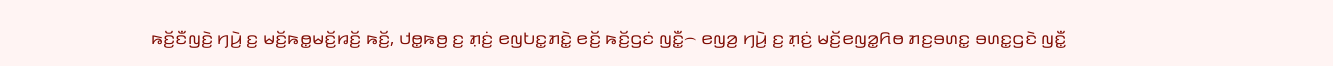ꤒꤢꤩ꤬ꤢꤪꤜꤢꤧ꤬ ꤚꤣꤧ꤬ ꤢ꤬ ꤗꤢꤩ꤬ꤒꤥ꤭ꤗꤢꤩ꤬ꤙꤢꤩ꤬ ꤒꤢꤩ꤬, ꤓꤥ꤭ꤒꤥ꤬ ꤢ꤬ ꤊ꤫ꤢꤦ꤬ ꤕꤜꤝꤢ꤭ꤊꤢꤧ꤭ ꤕꤢꤩ꤬ ꤒꤢꤩ꤬ꤞꤢꤦ ꤜꤢꤪ꤭꤮ ꤕꤜꤤ꤬ ꤚꤣꤧ꤬ ꤢ꤬ ꤊ꤫ꤢꤦ꤬ ꤗꤢꤩ꤬ꤕꤜꤤ꤭ꤖꤥ ꤊꤢ꤬ꤋꤛꤢ꤭ ꤋꤛꤢ꤭ꤞꤢꤧ ꤜꤢꤪ꤭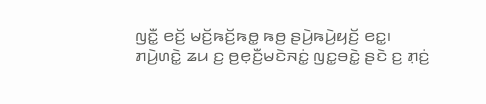ꤜꤢꤪ꤭ ꤕꤢꤩ꤬ ꤗꤢꤩ꤬ꤒꤢꤩ꤬ꤒꤥ꤭ ꤒꤥ꤬ ꤔꤣꤧ꤬ꤒꤣꤧ꤬ꤟꤢꤩ꤬ ꤕꤢ꤭꤯
ꤊꤣꤧ꤬ꤛꤢꤧ꤭ ꤘꤣ ꤢ꤬ ꤥ꤬ꤕ꤫ꤢꤪ꤬ꤗꤢꤧꤏꤢꤦ꤭ ꤜꤢ꤭ꤋꤢꤧ꤭ ꤔꤢꤧ ꤢ꤬ ꤊ꤫ꤢꤦ꤬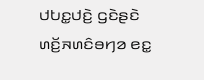ꤓꤝꤢ꤭ꤓꤢꤧ꤬ ꤞꤢꤧꤔꤢꤧ ꤛꤢꤩ꤬ꤏꤛꤢꤨꤋꤚꤤ ꤕꤢ꤭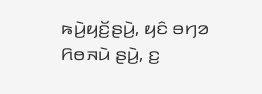ꤒꤣꤧ꤬ꤟꤢꤩ꤬ꤔꤣꤧ꤬, ꤟꤢꤨ ꤋꤚꤤ ꤖꤥꤏꤣꤧ ꤔꤣꤧ꤬, ꤢ꤬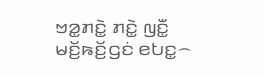ꤠꤤ꤭ꤊꤢꤧ꤭ ꤊꤢꤧ꤭ ꤜꤢꤪ꤭ ꤗꤢꤩ꤬ꤒꤢꤩ꤬ꤞꤢꤦ ꤕꤝꤢ꤭꤮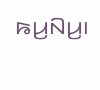ꤒꤣ꤬ꤡꤣ꤬꤯